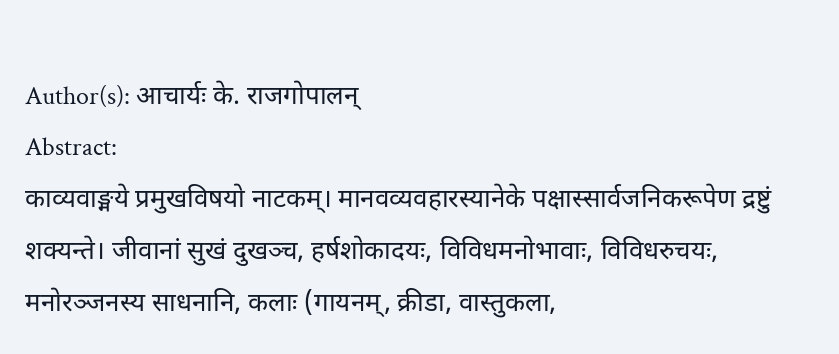Author(s): आचार्यः के. राजगोपालन्
Abstract:
काव्यवाङ्मये प्रमुखविषयो नाटकम्। मानवव्यवहारस्यानेके पक्षास्सार्वजनिकरूपेण द्रष्टुं शक्यन्ते। जीवानां सुखं दुखञ्च, हर्षशोकादयः, विविधमनोभावाः, विविधरुचयः, मनोरञ्जनस्य साधनानि, कलाः (गायनम्, क्रीडा, वास्तुकला,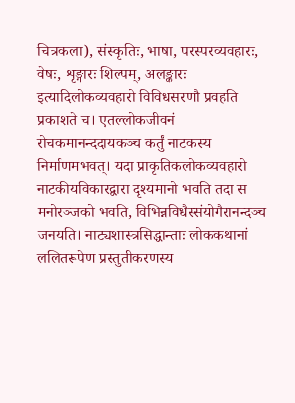चित्रकला), संस्कृतिः, भाषा, परस्परव्यवहारः, वेषः, शृङ्गारः शिल्पम्, अलङ्कारः इत्यादिलोकव्यवहारो विविधसरणौ प्रवहति प्रकाशते च। एतल्लोकजीवनं रोचकमानन्ददायकञ्च कर्तुं नाटकस्य निर्माणमभवत्। यदा प्राकृतिकलोकव्यवहारो नाटकीयविकारद्वारा दृश्यमानो भवति तदा स मनोरञ्जको भवति, विभिन्नविधैस्संयोगैरानन्दञ्च जनयति। नाट्यशास्त्रसिद्धान्ताः लोककथानां ललितरूपेण प्रस्तुतीकरणस्य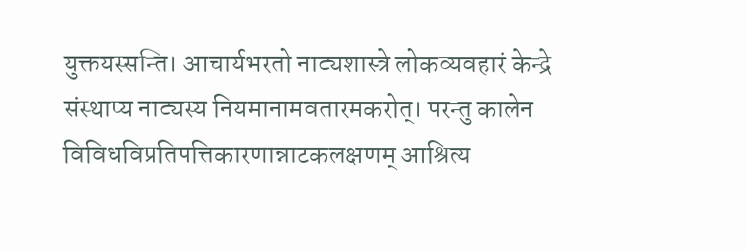युक्तयस्सन्ति। आचार्यभरतो नाट्यशास्त्रे लोकव्यवहारं केन्द्रे संस्थाप्य नाट्यस्य नियमानामवतारमकरोत्। परन्तु कालेन विविधविप्रतिपत्तिकारणान्नाटकलक्षणम् आश्रित्य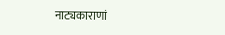नाट्यकाराणां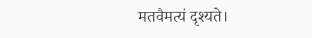मतवैमत्यं दृश्यते।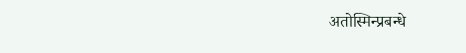अतोस्मिन्प्रबन्धे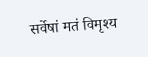सर्वेषां मतं विमृश्य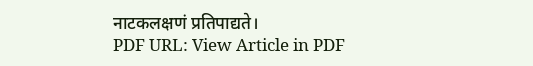नाटकलक्षणं प्रतिपाद्यते।
PDF URL: View Article in PDF